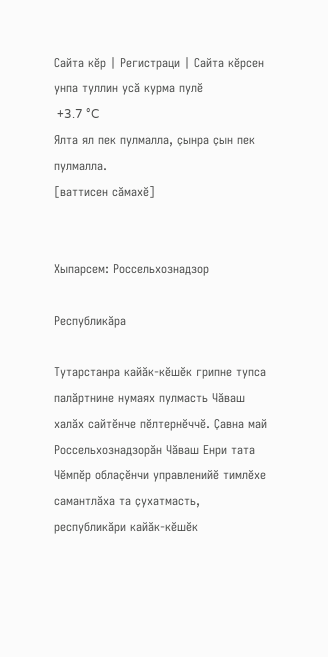Сайта кӗр | Регистраци | Сайта кӗрсен унпа туллин усӑ курма пулӗ
 +3.7 °C
Ялта ял пек пулмалла, ҫынра ҫын пек пулмалла.
[ваттисен сӑмахӗ]


Хыпарсем: Россельхознадзор

Республикӑра

Тутарстанра кайӑк-кӗшӗк грипне тупса палӑртнине нумаях пулмасть Чӑваш халӑх сайтӗнче пӗлтернӗччӗ. Ҫавна май Россельхознадзорӑн Чӑваш Енри тата Чӗмпӗр облаҫӗнчи управленийӗ тимлӗхе самантлӑха та ҫухатмасть, республикӑри кайӑк-кӗшӗк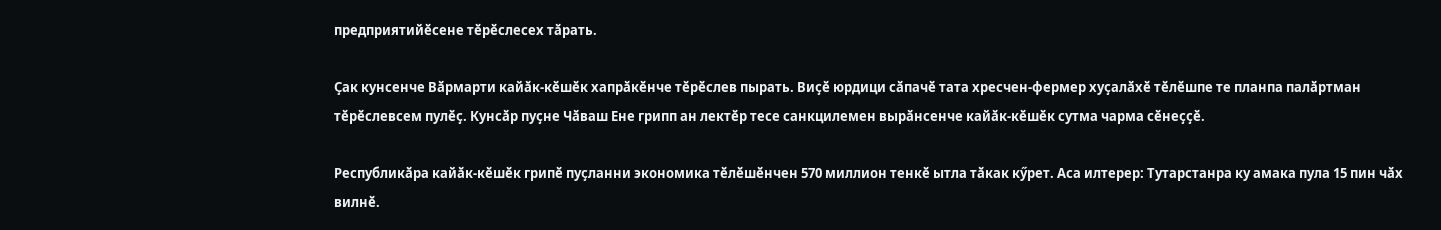предприятийӗсене тӗрӗслесех тӑрать.

Ҫак кунсенче Вӑрмарти кайӑк-кӗшӗк хапрӑкӗнче тӗрӗслев пырать. Виҫӗ юрдици сӑпачӗ тата хресчен-фермер хуҫалӑхӗ тӗлӗшпе те планпа палӑртман тӗрӗслевсем пулӗҫ. Кунсӑр пуҫне Чӑваш Ене грипп ан лектӗр тесе санкцилемен вырӑнсенче кайӑк-кӗшӗк сутма чарма сӗнеҫҫӗ.

Республикӑра кайӑк-кӗшӗк грипӗ пуҫланни экономика тӗлӗшӗнчен 570 миллион тенкӗ ытла тӑкак кӳрет. Аса илтерер: Тутарстанра ку амака пула 15 пин чӑх вилнӗ.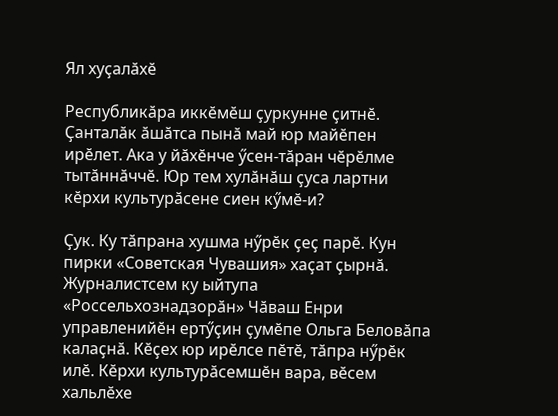Ял хуҫалӑхӗ

Республикӑра иккӗмӗш ҫуркунне ҫитнӗ. Ҫанталӑк ӑшӑтса пынӑ май юр майӗпен ирӗлет. Ака у йӑхӗнче ӳсен-тӑран чӗрӗлме тытӑннӑччӗ. Юр тем хулӑнӑш ҫуса лартни кӗрхи культурӑсене сиен кӳмӗ-и?

Ҫук. Ку тӑпрана хушма нӳрӗк ҫеҫ парӗ. Кун пирки «Советская Чувашия» хаҫат ҫырнӑ. Журналистсем ку ыйтупа «Россельхознадзорӑн» Чӑваш Енри управленийӗн ертӳҫин ҫумӗпе Ольга Беловӑпа калаҫнӑ. Кӗҫех юр ирӗлсе пӗтӗ, тӑпра нӳрӗк илӗ. Кӗрхи культурӑсемшӗн вара, вӗсем хальлӗхе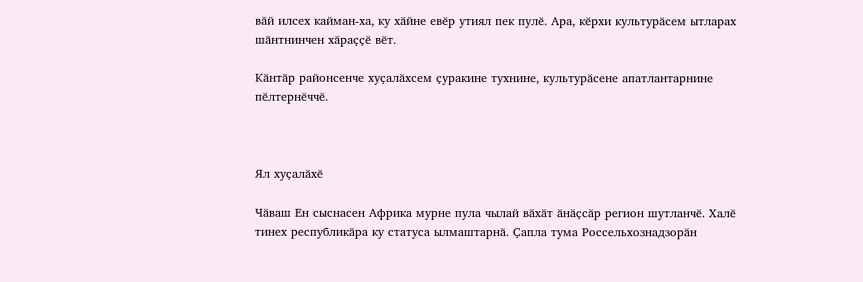вӑй илсех кайман-ха, ку хӑйне евӗр утиял пек пулӗ. Ара, кӗрхи культурӑсем ытларах шӑнтнинчен хӑраҫҫӗ вӗт.

Кӑнтӑр районсенче хуҫалӑхсем ҫуракине тухнине, культурӑсене апатлантарнине пӗлтернӗччӗ.



Ял хуҫалӑхӗ

Чӑваш Ен сыснасен Африка мурне пула чылай вӑхӑт ӑнӑҫсӑр регион шутланчӗ. Халӗ тинех республикӑра ку статуса ылмаштарнӑ. Ҫапла тума Россельхознадзорӑн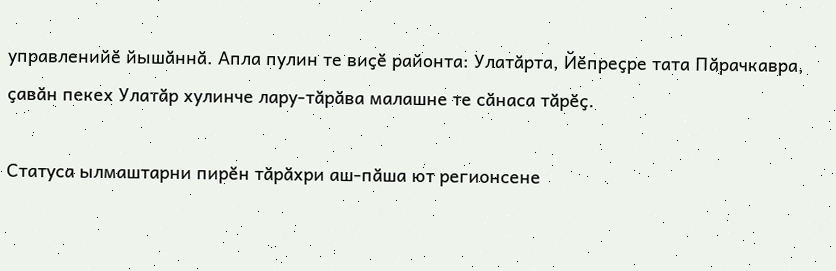управленийӗ йышӑннӑ. Апла пулин те виҫӗ районта: Улатӑрта, Йӗпреҫре тата Пӑрачкавра, ҫавӑн пекех Улатӑр хулинче лару-тӑрӑва малашне те сӑнаса тӑрӗҫ.

Статуса ылмаштарни пирӗн тӑрӑхри аш-пӑша ют регионсене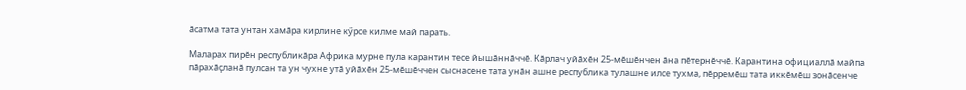ӑсатма тата унтан хамӑра кирлине кӳрсе килме май парать.

Маларах пирӗн республикӑра Африка мурне пула карантин тесе йышӑннӑччӗ. Кӑрлач уйӑхӗн 25-мӗшӗнчен ӑна пӗтернӗччӗ. Карантина официаллӑ майпа пӑрахӑҫланӑ пулсан та ун чухне утӑ уйӑхӗн 25-мӗшӗччен сыснасене тата унӑн ашне республика тулашне илсе тухма, пӗрремӗш тата иккӗмӗш зонӑсенче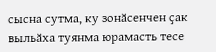сысна сутма, ку зонӑсенчен ҫак выльӑха туянма юрамасть тесе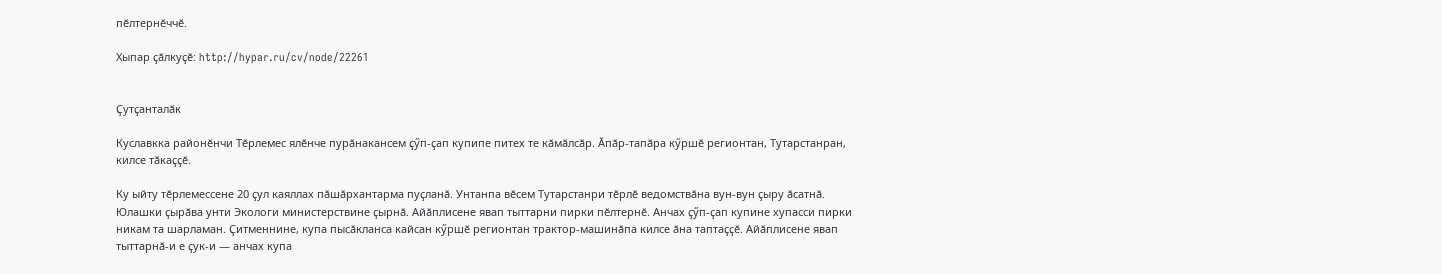пӗлтернӗччӗ.

Хыпар ҫӑлкуҫӗ: http://hypar.ru/cv/node/22261


Ҫутҫанталӑк

Куславкка районӗнчи Тӗрлемес ялӗнче пурӑнакансем ҫӳп-ҫап купипе питех те кӑмӑлсӑр. Ӑпӑр-тапӑра кӳршӗ регионтан, Тутарстанран, килсе тӑкаҫҫӗ.

Ку ыйту тӗрлемессене 20 ҫул каяллах пӑшӑрхантарма пуҫланӑ. Унтанпа вӗсем Тутарстанри тӗрлӗ ведомствӑна вун-вун ҫыру ӑсатнӑ. Юлашки ҫырӑва унти Экологи министерствине ҫырнӑ. Айӑплисене явап тыттарни пирки пӗлтернӗ. Анчах ҫӳп-ҫап купине хупасси пирки никам та шарламан. Ҫитменнине, купа пысӑкланса кайсан кӳршӗ регионтан трактор-машинӑпа килсе ӑна таптаҫҫӗ. Айӑплисене явап тыттарнӑ-и е ҫук-и — анчах купа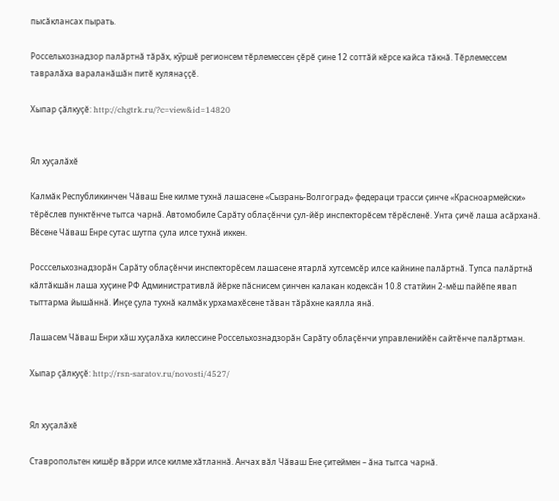пысӑклансах пырать.

Россельхознадзор палӑртнӑ тӑрӑх, кӳршӗ регионсем тӗрлемессен ҫӗрӗ ҫине 12 соттӑй кӗрсе кайса тӑкнӑ. Тӗрлемессем тавралӑха вараланӑшӑн питӗ кулянаҫҫӗ.

Хыпар ҫӑлкуҫӗ: http://chgtrk.ru/?c=view&id=14820


Ял хуҫалӑхӗ

Калмӑк Республикинчен Чӑваш Ене килме тухнӑ лашасене «Сызрань-Волгоград» федераци трасси ҫинче «Красноармейски» тӗрӗслев пунктӗнче тытса чарнӑ. Автомобиле Сарӑту облаҫӗнчи ҫул-йӗр инспекторӗсем тӗрӗсленӗ. Унта ҫичӗ лаша асӑрханӑ. Вӗсене Чӑваш Енре сутас шутпа ҫула илсе тухнӑ иккен.

Росссельхознадзорӑн Сарӑту облаҫӗнчи инспекторӗсем лашасене ятарлӑ хутсемсӗр илсе кайнине палӑртнӑ. Тупса палӑртнӑ кӑлтӑкшӑн лаша хуҫине РФ Административлӑ йӗрке пӑснисем ҫинчен калакан кодексӑн 10.8 статйин 2-мӗш пайӗпе явап тыттарма йышӑннӑ. Инҫе ҫула тухнӑ калмӑк урхамахӗсене тӑван тӑрӑхне каялла янӑ.

Лашасем Чӑваш Енри хӑш хуҫалӑха килессине Россельхознадзорӑн Сарӑту облаҫӗнчи управленийӗн сайтӗнче палӑртман.

Хыпар ҫӑлкуҫӗ: http://rsn-saratov.ru/novosti/4527/


Ял хуҫалӑхӗ

Ставропольтен кишӗр вӑрри илсе килме хӑтланнӑ. Анчах вӑл Чӑваш Ене ҫитеймен – ӑна тытса чарнӑ.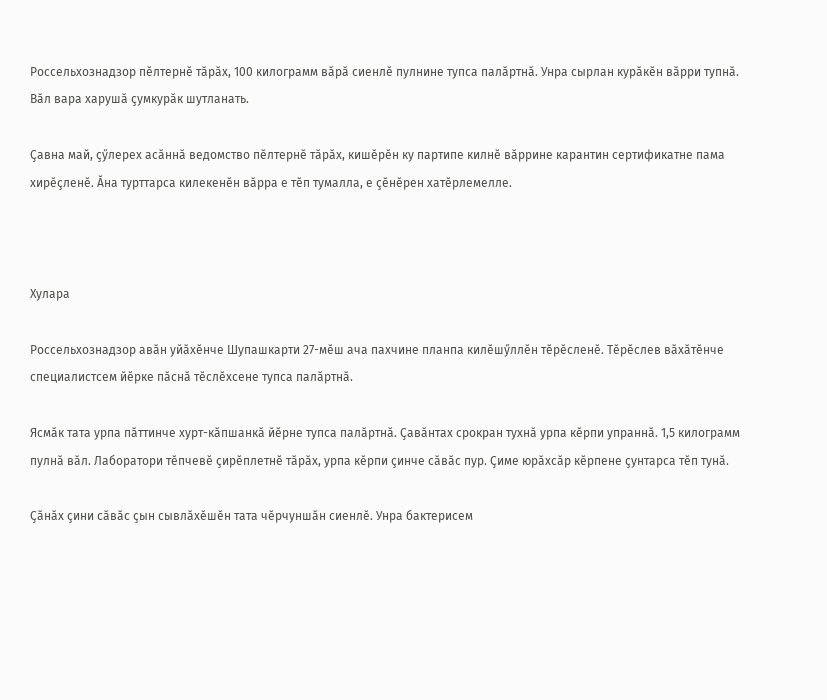Россельхознадзор пӗлтернӗ тӑрӑх, 100 килограмм вӑрӑ сиенлӗ пулнине тупса палӑртнӑ. Унра сырлан курӑкӗн вӑрри тупнӑ. Вӑл вара харушӑ ҫумкурӑк шутланать.

Ҫавна май, ҫӳлерех асӑннӑ ведомство пӗлтернӗ тӑрӑх, кишӗрӗн ку партипе килнӗ вӑррине карантин сертификатне пама хирӗҫленӗ. Ӑна турттарса килекенӗн вӑрра е тӗп тумалла, е ҫӗнӗрен хатӗрлемелле.



Хулара

Россельхознадзор авӑн уйӑхӗнче Шупашкарти 27-мӗш ача пахчине планпа килӗшӳллӗн тӗрӗсленӗ. Тӗрӗслев вӑхӑтӗнче специалистсем йӗрке пӑснӑ тӗслӗхсене тупса палӑртнӑ.

Ясмӑк тата урпа пӑттинче хурт-кӑпшанкӑ йӗрне тупса палӑртнӑ. Ҫавӑнтах срокран тухнӑ урпа кӗрпи упраннӑ. 1,5 килограмм пулнӑ вӑл. Лаборатори тӗпчевӗ ҫирӗплетнӗ тӑрӑх, урпа кӗрпи ҫинче сӑвӑс пур. Ҫиме юрӑхсӑр кӗрпене ҫунтарса тӗп тунӑ.

Ҫӑнӑх ҫини сӑвӑс ҫын сывлӑхӗшӗн тата чӗрчуншӑн сиенлӗ. Унра бактерисем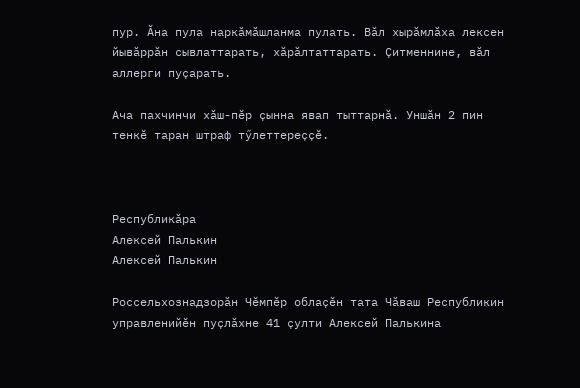пур. Ӑна пула наркӑмӑшланма пулать. Вӑл хырӑмлӑха лексен йывӑррӑн сывлаттарать, хӑрӑлтаттарать. Ҫитменнине, вӑл аллерги пуҫарать.

Ача пахчинчи хӑш-пӗр ҫынна явап тыттарнӑ. Уншӑн 2 пин тенкӗ таран штраф тӳлеттереҫҫӗ.



Республикӑра
Алексей Палькин
Алексей Палькин

Россельхознадзорӑн Чӗмпӗр облаҫӗн тата Чӑваш Республикин управленийӗн пуҫлӑхне 41 ҫулти Алексей Палькина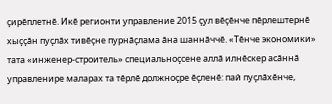ҫирӗплетнӗ. Икӗ регионти управление 2015 ҫул вӗҫӗнче пӗрлештернӗ хыҫҫӑн пуҫлӑх тивӗҫне пурнӑҫлама ӑна шаннӑччӗ. «Тӗнче экономики» тата «инженер-строитель» специальноҫсене аллӑ илнӗскер асӑннӑ управленире маларах та тӗрлӗ должноҫре ӗҫленӗ: пай пуҫлӑхӗнче,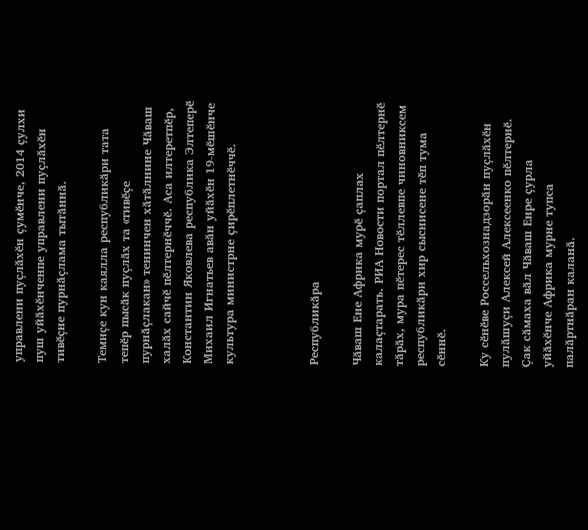управлени пуҫлӑхӗн ҫумӗнче, 2014 ҫулхи пуш уйӑхӗнченпе управлени пуҫлӑхӗн тивӗҫне пурнӑҫлама тытӑннӑ.

Темиҫе кун каялла республикӑри тата тепӗр пысӑк пуҫлӑх та «тивӗҫе пурнӑҫлакан» тенинчен хӑтӑлнине Чӑваш халӑх сайчӗ пӗлтернӗччӗ. Аса илтеретпӗр, Константин Яковлева республика Элтеперӗ Михаил Игнатьев авӑн уйӑхӗн 19-мӗшӗнче культура министрне ҫирӗплетнӗччӗ.



Республикӑра

Чӑваш Ене Африка мурӗ ҫаплах калаҫтарать. РИА Новости портал пӗлтернӗ тӑрӑх, мура пӗтерес тӗллевпе чиновниксем республикӑри хир сыснисене тӗп тума сӗннӗ.

Ку сӗнӗве Россельхознадзорӑн пуҫлӑхӗн пулӑшуҫи Алексей Алексеенко пӗлтернӗ. Ҫак сӑмаха вӑл Чӑваш Енре ҫурла уйӑхӗнче Африка мурне тупса палӑртнӑран каланӑ.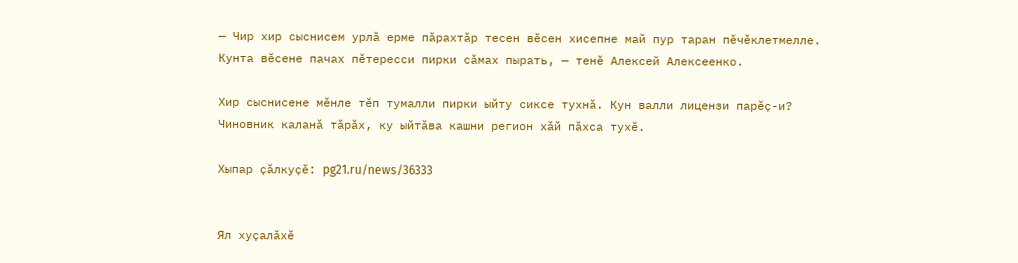— Чир хир сыснисем урлӑ ерме пӑрахтӑр тесен вӗсен хисепне май пур таран пӗчӗклетмелле. Кунта вӗсене пачах пӗтересси пирки сӑмах пырать, — тенӗ Алексей Алексеенко.

Хир сыснисене мӗнле тӗп тумалли пирки ыйту сиксе тухнӑ. Кун валли лицензи парӗҫ-и? Чиновник каланӑ тӑрӑх, ку ыйтӑва кашни регион хӑй пӑхса тухӗ.

Хыпар ҫӑлкуҫӗ: pg21.ru/news/36333


Ял хуҫалӑхӗ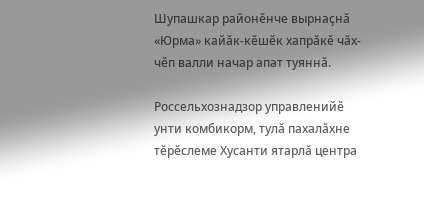Шупашкар районӗнче вырнаҫнӑ «Юрма» кайӑк-кӗшӗк хапрӑкӗ чӑх-чӗп валли начар апат туяннӑ.

Россельхознадзор управленийӗ унти комбикорм, тулӑ пахалӑхне тӗрӗслеме Хусанти ятарлӑ центра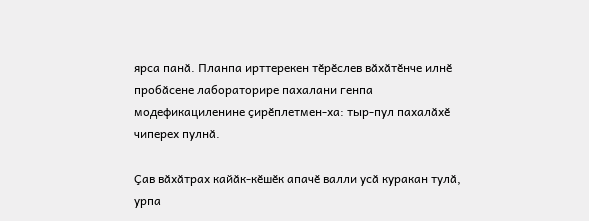ярса панӑ. Планпа ирттерекен тӗрӗслев вӑхӑтӗнче илнӗ пробӑсене лабораторире пахалани генпа модефикациленине ҫирӗплетмен-ха: тыр-пул пахалӑхӗ чиперех пулнӑ.

Ҫав вӑхӑтрах кайӑк-кӗшӗк апачӗ валли усӑ куракан тулӑ, урпа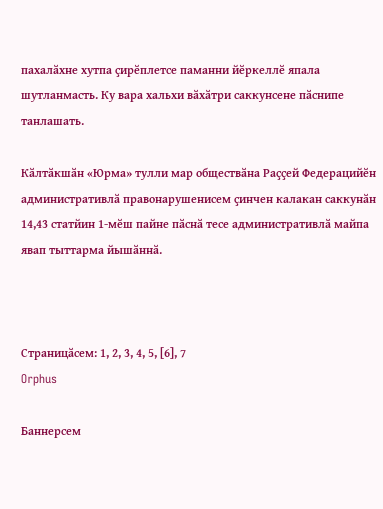пахалӑхне хутпа ҫирӗплетсе паманни йӗркеллӗ япала шутланмасть. Ку вара хальхи вӑхӑтри саккунсене пӑснипе танлашать.

Кӑлтӑкшӑн «Юрма» тулли мар обществӑна Раҫҫей Федерацийӗн административлӑ правонарушенисем ҫинчен калакан саккунӑн 14,43 статйин 1-мӗш пайне пӑснӑ тесе административлӑ майпа явап тыттарма йышӑннӑ.



Страницӑсем: 1, 2, 3, 4, 5, [6], 7
Orphus

Баннерсем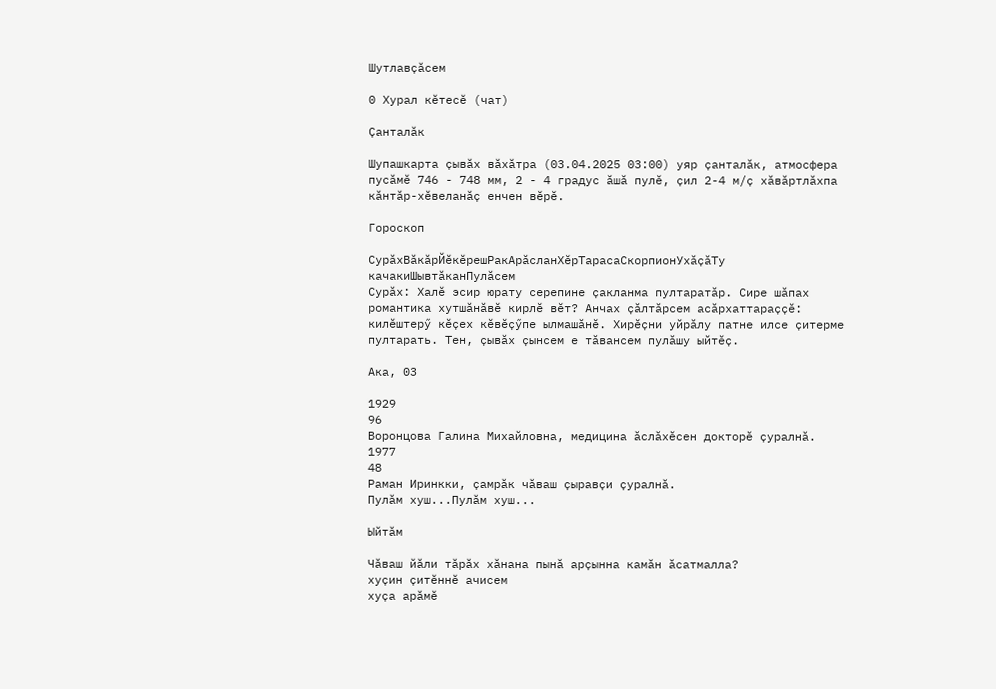Шутлавҫӑсем

0 Хурал кӗтесӗ (чат)

Ҫанталӑк

Шупашкарта ҫывӑх вӑхӑтра (03.04.2025 03:00) уяр ҫанталӑк, атмосфера пусӑмӗ 746 - 748 мм, 2 - 4 градус ӑшӑ пулӗ, ҫил 2-4 м/ҫ хӑвӑртлӑхпа кӑнтӑр-хӗвеланӑҫ енчен вӗрӗ.

Гороскоп

СурӑхВӑкӑрЙӗкӗрешРакАрӑсланХӗрТарасаСкорпионУхӑҫӑТу качакиШывтӑканПулӑсем
Сурӑх: Халӗ эсир юрату серепине ҫакланма пултаратӑр. Сире шӑпах романтика хутшӑнӑвӗ кирлӗ вӗт? Анчах ҫӑлтӑрсем асӑрхаттараҫҫӗ: килӗштерӳ кӗҫех кӗвӗҫӳпе ылмашӑнӗ. Хирӗҫни уйрӑлу патне илсе ҫитерме пултарать. Тен, ҫывӑх ҫынсем е тӑвансем пулӑшу ыйтӗҫ.

Ака, 03

1929
96
Воронцова Галина Михайловна, медицина ӑслӑхӗсен докторӗ ҫуралнӑ.
1977
48
Раман Иринкки, ҫамрӑк чӑваш ҫыравҫи ҫуралнӑ.
Пулӑм хуш...Пулӑм хуш...

Ыйтӑм

Чӑваш йӑли тӑрӑх хӑнана пынӑ арҫынна камӑн ӑсатмалла?
хуҫин ҫитӗннӗ ачисем
хуҫа арӑмӗ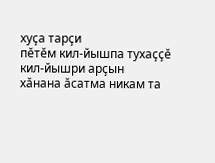хуҫа тарҫи
пӗтӗм кил-йышпа тухаҫҫӗ
кил-йышри арҫын
хӑнана ӑсатма никам та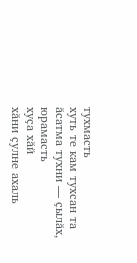тухмасть
хуть те кам тухсан та
ӑсатма тухни — ҫылӑх, юрамасть
хуҫа хӑй
хӑни ҫулне ахаль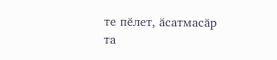те пӗлет, ӑсатмасӑр та